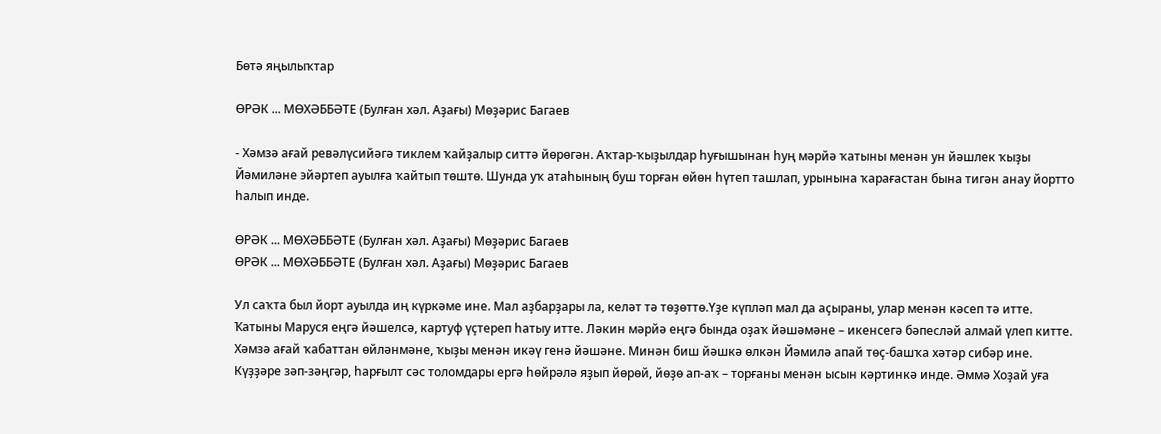Бөтә яңылыҡтар

ӨРӘК ... МӨХӘББӘТЕ (Булған хәл. Аҙағы) Мөҙәрис Багаев

- Хәмзә ағай ревәлүсийәгә тиклем ҡайҙалыр ситтә йөрөгән. Аҡтар-ҡыҙылдар һуғышынан һуң мәрйә ҡатыны менән ун йәшлек ҡыҙы Йәмиләне эйәртеп ауылға ҡайтып төштө. Шунда уҡ атаһының буш торған өйөн һүтеп ташлап, урынына ҡарағастан бына тигән анау йортто һалып инде.

ӨРӘК ... МӨХӘББӘТЕ (Булған хәл. Аҙағы) Мөҙәрис Багаев
ӨРӘК ... МӨХӘББӘТЕ (Булған хәл. Аҙағы) Мөҙәрис Багаев

Ул саҡта был йорт ауылда иң күркәме ине. Мал аҙбарҙары ла, келәт тә төҙөттө.Үҙе күпләп мал да аҫыраны, улар менән кәсеп тә итте. Ҡатыны Маруся еңгә йәшелсә, картуф үҫтереп һатыу итте. Ләкин мәрйә еңгә бында оҙаҡ йәшәмәне – икенсегә бәпесләй алмай үлеп китте. Хәмзә ағай ҡабаттан өйләнмәне, ҡыҙы менән икәү генә йәшәне. Минән биш йәшкә өлкән Йәмилә апай төҫ-башҡа хәтәр сибәр ине. Күҙҙәре зәп-зәңгәр, һарғылт сәс толомдары ергә һөйрәлә яҙып йөрөй, йөҙө ап-аҡ – торғаны менән ысын кәртинкә инде. Әммә Хоҙай уға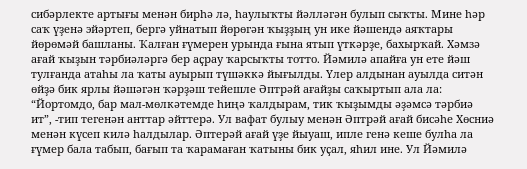сибәрлекте артығы менән бирһә лә, һаулыҡты йәлләгән булып сыҡты. Мине һәр саҡ үҙенә эйәртеп, бергә уйнатып йөрөгән ҡыҙҙың ун ике йәшендә аяҡтары йөрөмәй башланы. Ҡалған ғүмерен урында ғына ятып үткәрҙе, бахырҡай. Хәмзә ағай ҡыҙын тәрбиәләргә бер аҫрау ҡарсыҡты тотто. Йәмилә апайға ун ете йәш тулғанда атаһы ла ҡаты ауырып түшәккә йығылды. Үлер алдынан ауылда ситән өйҙә бик ярлы йәшәгән ҡәрҙәш тейешле Әптрәй ағайҙы саҡыртып ала ла: “Йортомдо, бар мал-мөлкәтемде һиңә ҡалдырам, тик ҡыҙымды әҙәмсә тәрбиә ит”, -тип тегенән анттар әйттерә. Ул вафат булыу менән Әптрәй ағай бисәһе Хөсниә менән күсеп килә һалдылар. Әптерәй ағай үҙе йыуаш, ипле генә кеше булһа ла ғүмер бала табып, бағып та ҡарамаған ҡатыны бик уҫал, яһил ине. Ул Йәмилә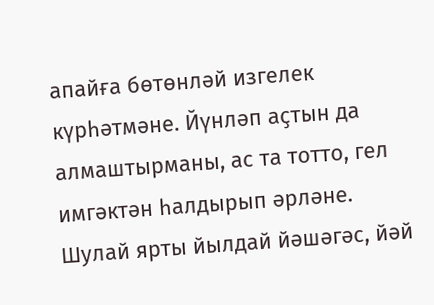апайға бөтөнләй изгелек күрһәтмәне. Йүнләп аҫтын да алмаштырманы, ас та тотто, гел имгәктән һалдырып әрләне. Шулай ярты йылдай йәшәгәс, йәй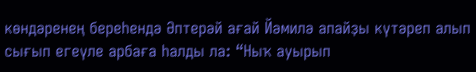көндәренең береһендә Әптерәй ағай Йәмилә апайҙы күтәреп алып сығып егеүле арбаға һалды ла: “Ныҡ ауырып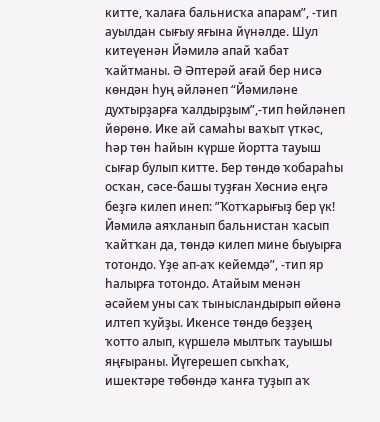китте, ҡалаға бальнисҡа апарам”, -тип ауылдан сығыу яғына йүнәлде. Шул китеүенән Йәмилә апай ҡабат ҡайтманы. Ә Әптерәй ағай бер нисә көндән һуң әйләнеп “Йәмиләне духтырҙарға ҡалдырҙым”,-тип һөйләнеп йөрөнө. Ике ай самаһы ваҡыт үткәс, һәр төн һайын күрше йортта тауыш сығар булып китте. Бер төндө ҡобараһы осҡан, сәсе-башы туҙған Хөсниә еңгә беҙгә килеп инеп: ”Ҡотҡарығыҙ бер үк! Йәмилә аяҡланып бальнистан ҡасып ҡайтҡан да, төндә килеп мине быуырға тотондо. Үҙе ап-аҡ кейемдә”, -тип яр һалырға тотондо. Атайым менән әсәйем уны саҡ тынысландырып өйөнә илтеп ҡуйҙы. Икенсе төндө беҙҙең ҡотто алып, күршелә мылтыҡ тауышы яңғыраны. Йүгерешеп сыҡһаҡ, ишектәре төбөндә ҡанға туҙып аҡ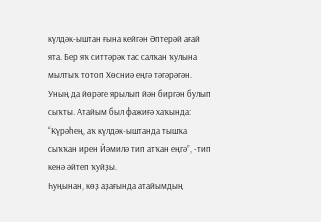күлдәк-ыштан ғына кейгән Әптерәй ағай ята. Бер яҡ ситтәрәк тас салҡан ҡулына мылтыҡ тотоп Хөсниә еңгә тәгәрәгән. Уның да йөрәге ярылып йән биргән булып сыҡты. Атайым был фажиғә хаҡында: “Күрәһең, аҡ күлдәк-ыштанда тышҡа сыҡҡан ирен Йәмилә тип атҡан еңгә”, -тип кенә әйтеп ҡуйҙы.
Һуңынан, көҙ аҙағында атайымдың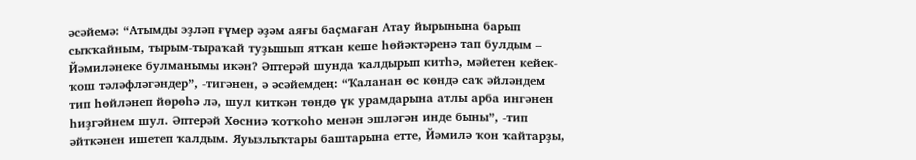әсәйемә: “Атымды эҙләп ғүмер әҙәм аяғы баҫмаған Атау йырынына барып сыҡҡайным, тырым-тыраҡай туҙышып ятҡан кеше һөйәктәренә тап булдым – Йәмиләнеке булманымы икән? Әптерәй шунда ҡалдырып китһә, мәйетен кейек-ҡош тәләфләгәндер”, -тигәнен, ә әсәйемдең: “Ҡаланан өс көндә саҡ әйләндем тип һөйләнеп йөрөһә лә, шул киткән төндө үк урамдарына атлы арба ингәнен һиҙгәйнем шул. Әптерәй Хөсниә ҡотҡоһо менән эшләгән инде быны”, -тип әйткәнен ишетеп ҡалдым. Яуызлыҡтары баштарына етте, Йәмилә ҡон ҡайтарҙы,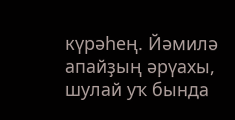күрәһең. Йәмилә апайҙың әрүахы, шулай уҡ бында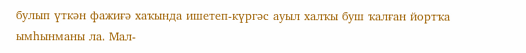булып үткән фажиғә хаҡында ишетеп-күргәс ауыл халҡы буш ҡалған йортҡа ымһынманы ла. Мал-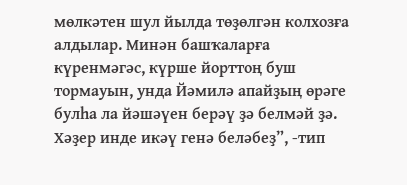мөлкәтен шул йылда төҙөлгән колхозға алдылар. Минән башҡаларға күренмәгәс, күрше йорттоң буш тормауын, унда Йәмилә апайҙың өрәге булһа ла йәшәүен берәү ҙә белмәй ҙә. Хәҙер инде икәү генә беләбеҙ”, -тип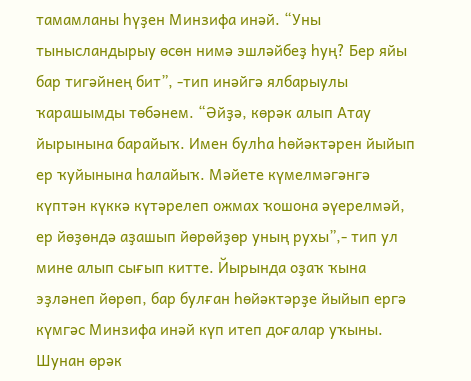тамамланы һүҙен Минзифа инәй. “Уны тынысландырыу өсөн нимә эшләйбеҙ һуң? Бер яйы бар тигәйнең бит”, -тип инәйгә ялбарыулы ҡарашымды төбәнем. “Әйҙә, көрәк алып Атау йырынына барайыҡ. Имен булһа һөйәктәрен йыйып ер ҡуйынына һалайыҡ. Мәйете күмелмәгәнгә күптән күккә күтәрелеп ожмах ҡошона әүерелмәй, ер йөҙөндә аҙашып йөрөйҙөр уның рухы”,- тип ул мине алып сығып китте. Йырында оҙаҡ ҡына эҙләнеп йөрөп, бар булған һөйәктәрҙе йыйып ергә күмгәс Минзифа инәй күп итеп доғалар уҡыны.
Шунан өрәк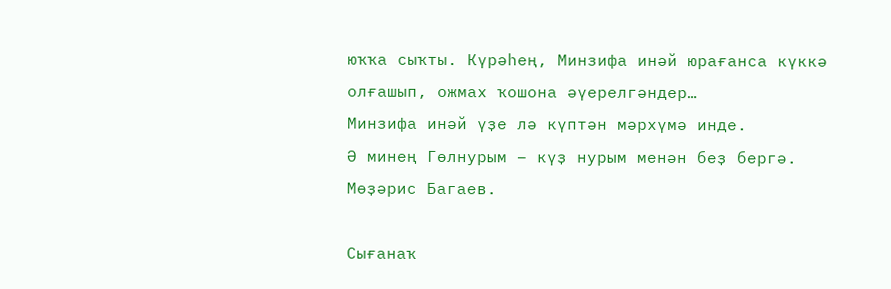юҡҡа сыҡты. Күрәһең, Минзифа инәй юрағанса күккә олғашып, ожмах ҡошона әүерелгәндер…
Минзифа инәй үҙе лә күптән мәрхүмә инде.
Ә минең Гөлнурым – күҙ нурым менән беҙ бергә.
Мөҙәрис Багаев.

Сығанаҡ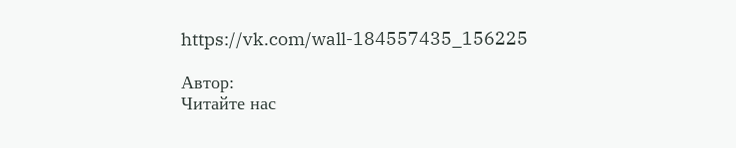https://vk.com/wall-184557435_156225

Автор:
Читайте нас